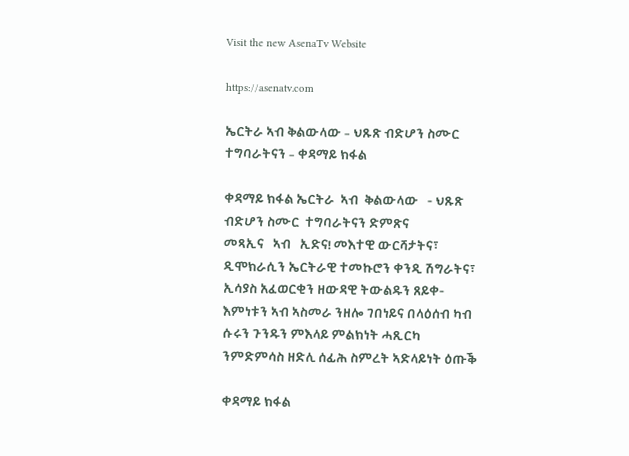Visit the new AsenaTv Website

https://asenatv.com

ኤርትራ ኣብ ቅልውላው – ህጹጽ ብድሆን ስሙር ተግባራትናን – ቀዳማይ ክፋል

ቀዳማይ ክፋል ኤርትራ  ኣብ  ቅልውላው   - ህጹጽ  ብድሆን ስሙር  ተግባራትናን ድምጽና                                                           መጻኢና   ኣብ   ኢድና! መእተዊ ውርሻታትና፣ ዲሞክራሲን ኤርትራዊ ተመኩሮን ቀንዲ ሽግራትና፣ ኢሳያስ አፈወርቂን ዘውዳዊ ትውልዱን ጸይቀ-እምነቱን ኣብ ኣስመራ ንዘሎ ገበነይና በላዕሰብ ካብ ሱሩን ጉንዱን ምእላይ ምልክነት ሓጺርካ ንምድምሳስ ዘድሊ ሰፊሕ ስምረት ኣድላይነት ዕጡቕ

ቀዳማይ ክፋል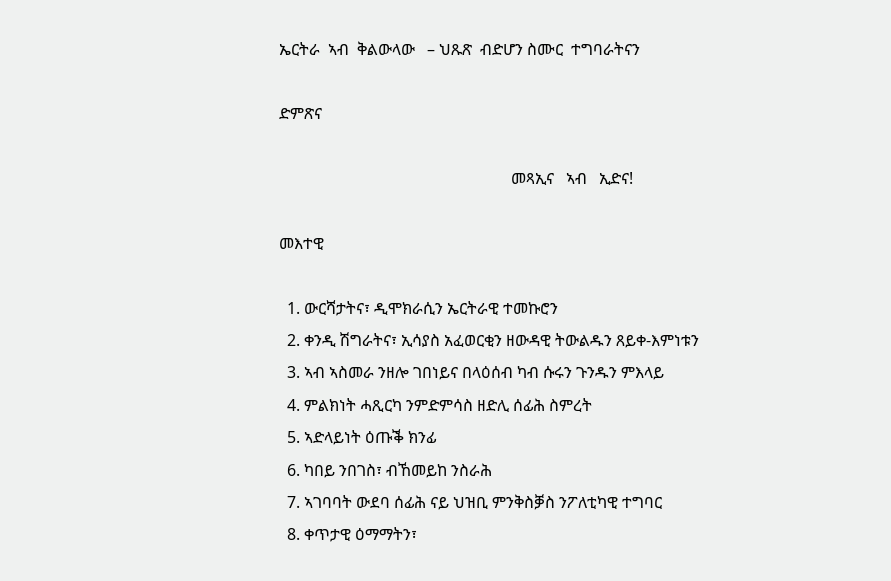ኤርትራ  ኣብ  ቅልውላው   – ህጹጽ  ብድሆን ስሙር  ተግባራትናን

ድምጽና

                                                          መጻኢና   ኣብ   ኢድና!

መእተዊ

  1. ውርሻታትና፣ ዲሞክራሲን ኤርትራዊ ተመኩሮን
  2. ቀንዲ ሽግራትና፣ ኢሳያስ አፈወርቂን ዘውዳዊ ትውልዱን ጸይቀ-እምነቱን
  3. ኣብ ኣስመራ ንዘሎ ገበነይና በላዕሰብ ካብ ሱሩን ጉንዱን ምእላይ
  4. ምልክነት ሓጺርካ ንምድምሳስ ዘድሊ ሰፊሕ ስምረት
  5. ኣድላይነት ዕጡቕ ክንፊ
  6. ካበይ ንበገስ፣ ብኸመይከ ንስራሕ
  7. ኣገባባት ውደባ ሰፊሕ ናይ ህዝቢ ምንቅስቓስ ንፖለቲካዊ ተግባር
  8. ቀጥታዊ ዕማማትን፣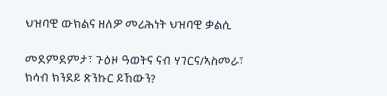ህዝባዊ ውክልና ዘለዎ መሪሕነት ህዝባዊ ቃልሲ

መደምደምታ፣ ጉዕዞ ዓወትና ናብ ሃገርና/ኣስመራ፣ ክሳብ ክንደይ ጽንኩር ይኸውን?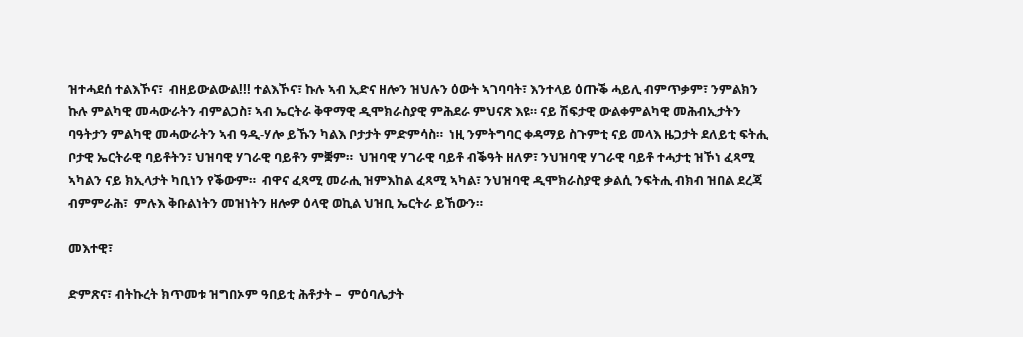ዝተሓደሰ ተልእኾና፣  ብዘይውልውል!!! ተልእኾና፣ ኩሉ ኣብ ኢድና ዘሎን ዝህሉን ዕውት ኣገባባት፣ እንተላይ ዕጡቕ ሓይሊ ብምጥቃም፣ ንምልክን ኩሉ ምልካዊ መሓውራትን ብምልጋስ፣ ኣብ ኤርትራ ቅዋማዊ ዲሞክራስያዊ ምሕደራ ምህናጽ እዩ። ናይ ሽፍታዊ ውልቀምልካዊ መሕብኢታትን ባዓትታን ምልካዊ መሓውራትን ኣብ ዓዲ-ሃሎ ይኹን ካልእ ቦታታት ምድምሳስ።  ነዚ ንምትግባር ቀዳማይ ስጉምቲ ናይ መላእ ዜጋታት ደለይቲ ፍትሒ ቦታዊ ኤርትራዊ ባይቶትን፣ ህዝባዊ ሃገራዊ ባይቶን ምቛም።  ህዝባዊ ሃገራዊ ባይቶ ብቕዓት ዘለዎ፣ ንህዝባዊ ሃገራዊ ባይቶ ተሓታቲ ዝኾነ ፈጻሚ ኣካልን ናይ ክኢላታት ካቢነን የቕውም።  ብዋና ፈጻሚ መራሒ ዝምእከል ፈጻሚ ኣካል፣ ንህዝባዊ ዲሞክራስያዊ ቃልሲ ንፍትሒ ብክብ ዝበል ደረጃ ብምምራሕ፣  ምሉእ ቅቡልነትን መዝነትን ዘሎዎ ዕላዊ ወኪል ህዝቢ ኤርትራ ይኸውን።

መእተዊ፣

ድምጽና፣ ብትኩረት ክጥመቱ ዝግበኦም ዓበይቲ ሕቶታት –  ምዕባሌታት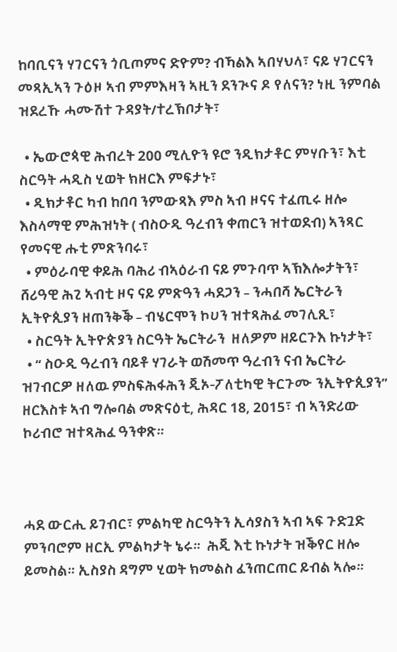ከባቢናን ሃገርናን ጎቢጦምና ድዮም? ብኻልእ ኣበሃህላ፣ ናይ ሃገርናን መጻኢኣን ጉዕዞ ኣብ ምምእዛን ኣዚን ደንጒና ዶ የለናን? ነዚ ንምባል ዝደረኹ ሓሙሽተ ጉዳያት/ተረኽቦታት፣

  • ኤውሮጳዊ ሕብረት 200 ሚሊዮን ዩሮ ንዲክታቶር ምሃቡን፣ እቲ ስርዓት ሓዲስ ሂወት ክዘርእ ምፍታኑ፣
  • ዲክታቶር ካብ ከበባ ንምውጻእ ምስ ኣብ ዞናና ተፈጢሩ ዘሎ እስላማዊ ምሕዝነት ( ብስዑዲ ዓረብን ቀጠርን ዝተወደብ) ኣንጻር የመናዊ ሑቲ ምጽንባሩ፣
  • ምዕራባዊ ቀይሕ ባሕሪ ብኣዕራብ ናይ ምጉባጥ ኣኽእሎታትን፣ ሸሪዓዊ ሕጊ ኣብቲ ዞና ናይ ምጽዓን ሓደጋን – ንሓበሻ ኤርትራን ኢትዮጲያን ዘጠንቅቕ – ብሄርሞን ኮሀን ዝተጻሕፈ መገሊጺ፣
  • ስርዓት ኢትዮጵያን ስርዓት ኤርትራን  ዘለዎም ዘይርጉእ ኩነታት፣
  • “ ስዑዲ ዓረብን ባይቶ ሃገራት ወሽመጥ ዓረብን ናብ ኤርትራ ዝገብርዎ ዘለዉ ምስፍሕፋሕን ጂኦ-ፖለቲካዊ ትርጉሙ ንኢትዮጲያን” ዘርእስቱ ኣብ ግሎባል መጽናዕቲ, ሕዳር 18, 2015፣ ብ ኣንድሪው ኮሪብሮ ዝተጻሕፈ ዓንቀጽ።



ሓደ ውርሒ ይገብር፣ ምልካዊ ስርዓትን ኢሳያስን ኣብ ኣፍ ጉድጓድ ምንባሮም ዘርኢ ምልካታት ኔሩ።  ሕጂ እቲ ኩነታት ዝቕየር ዘሎ ይመስል። ኢስያስ ዳግም ሂወት ክመልስ ፈንጠርጠር ይብል ኣሎ።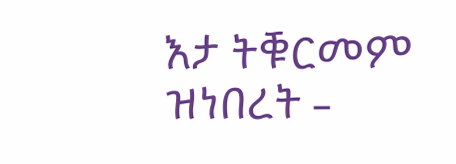እታ ትቑርመም ዝነበረት –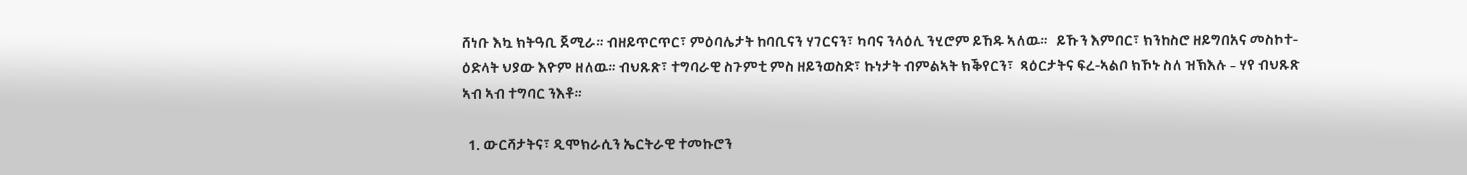ሸነቡ እኳ ክትዓቢ ጀሚራ። ብዘይጥርጥር፣ ምዕባሌታት ከባቢናን ሃገርናን፣ ካባና ንላዕሊ ንሂሮም ይኸዱ ኣለዉ።   ይኹን እምበር፣ ክንከስሮ ዘይግበአና መስኮተ-ዕድላት ህያው እዮም ዘለዉ። ብህጹጽ፣ ተግባራዊ ስጉምቲ ምስ ዘይንወስድ፣ ኩነታት ብምልኣት ክቕየርን፣  ጻዕርታትና ፍረ-ኣልቦ ክኾኑ ስለ ዝኽእሉ – ሃየ ብህጹጽ ኣብ ኣብ ተግባር ንእቶ።

  1. ውርሻታትና፣ ዲሞክራሲን ኤርትራዊ ተመኩሮን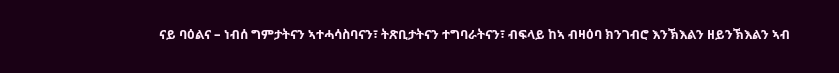ናይ ባዕልና – ነብሰ ግምታትናን ኣተሓሳስባናን፣ ትጽቢታትናን ተግባራትናን፣ ብፍላይ ከኣ ብዛዕባ ክንገብሮ እንኽእልን ዘይንኽእልን ኣብ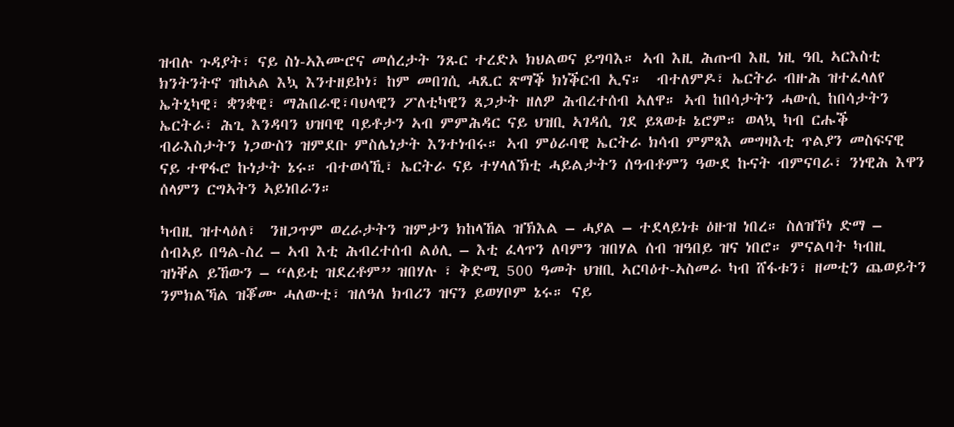ዝብሉ ጉዳያት፣ ናይ ስነ-ኣእሙሮና መሰረታት ንጹር ተረድኦ ክህልወና ይግባእ። ኣብ እዚ ሕጡብ እዚ ነዚ ዓቢ ኣርእስቲ ክንትንትኖ ዝከኣል እኳ እንተዘይኮነ፣ ከም መበገሲ ሓጺር ጽማቕ ክነቕርብ ኢና።  ብተለምዶ፣ ኤርትራ ብዙሕ ዝተፈላለየ ኤትኒካዊ፣ ቋንቋዊ፣ ማሕበራዊ፣ባህላዊን ፖለቲካዊን ጸጋታት ዘለዎ ሕብረተሰብ ኣለዋ። ኣብ ከበሳታትን ሓውሲ ከበሳታትን ኤርትራ፣ ሕጊ እንዳባን ህዝባዊ ባይቶታን ኣብ ምምሕዳር ናይ ህዝቢ ኣገዳሲ ገደ ይጻወቱ ኔሮም። ወላኳ ካብ ርሑቕ ብራእስታትን ነጋውስን ዝምደቡ ምስሌነታት እንተነብሩ። ኣብ ምዕራባዊ ኤርትራ ክሳብ ምምጻእ መግዛእቲ ጥልያን መስፍናዊ ናይ ተዋፋሮ ኩነታት ኔሩ። ብተወሳኺ፣ ኤርትራ ናይ ተሃላለኽቲ ሓይልታትን ሰዓብቶምን ዓውደ ኩናት ብምናባራ፣ ንነዊሕ እዋን ሰላምን ርግኣትን ኣይነበራን።

ካብዚ ዝተላዕለ፣  ንዘጋጥም ወረራታትን ዝምታን ክከላኸል ዝኽእል – ሓያል – ተደላይነቱ ዕዙዝ ነበረ። ስለዝኾነ ድማ – ሰብኣይ በዓል-ስረ – ኣብ እቲ ሕብረተሰብ ልዕሊ – እቲ ፈላጥን ለባምን ዝበሃል ሰብ ዝዓበይ ዝና ነበሮ። ምናልባት ካብዚ ዝነቐል ይኸውን – “ለይቲ ዝደረቶም” ዝበሃሉ ፣ ቅድሚ 500 ዓመት ህዝቢ ኣርባዕተ-ኣስመራ ካብ ሸፋቱን፣ ዘመቲን ጨወይትን ንምክልኻል ዝቖሙ ሓለውቲ፣ ዝለዓለ ክብሪን ዝናን ይወሃቦም ኔሩ። ናይ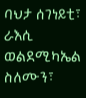ባህታ ሰገነይቲ፣  ራእሲ ወልደሚካኤል ስለሙን፣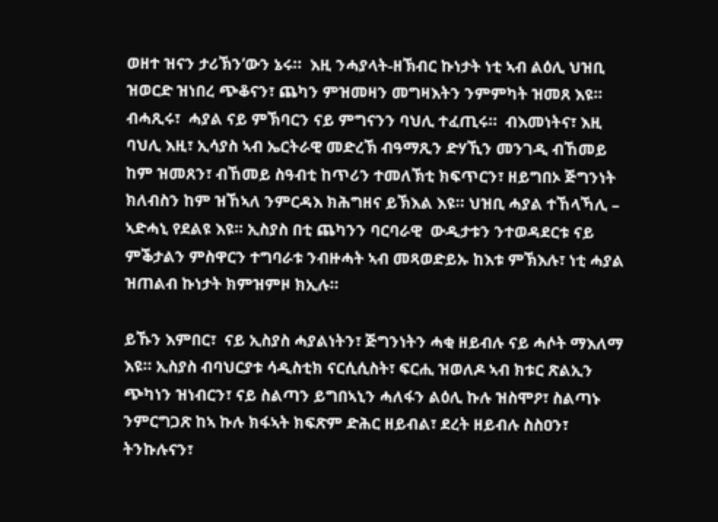ወዘተ ዝናን ታሪኽን’ውን ኔሩ።  እዚ ንሓያላት-ዘኽብር ኩነታት ነቲ ኣብ ልዕሊ ህዝቢ ዝወርድ ዝነበረ ጭቆናን፣ ጨካን ምዝመዛን መግዛእትን ንምምካት ዝመጸ እዩ። ብሓጺሩ፣  ሓያል ናይ ምኽባርን ናይ ምግናንን ባህሊ ተፈጢሩ።  ብእመነትና፣ እዚ ባህሊ እዚ፣ ኢሳያስ ኣብ ኤርትራዊ መድረኽ ብዓማጺን ድሃኺን መንገዲ ብኸመይ ከም ዝመጸን፣ ብኸመይ ስዓብቲ ከጥሪን ተመለኽቲ ክፍጥርን፣ ዘይግበኦ ጅግንነት ክለብስን ከም ዝኸኣለ ንምርዳእ ክሕግዘና ይኽእል እዩ። ህዝቢ ሓያል ተኸላኻሊ – ኣድሓኒ የደልዩ እዩ። ኢስያስ በቲ ጨካንን ባርባራዊ  ውዲታቱን ንተወዳደርቱ ናይ ምቕታልን ምስዋርን ተግባራቱ ንብዙሓት ኣብ መጻወድይኡ ከእቱ ምኽእሉ፣ ነቲ ሓያል ዝጠልብ ኩነታት ክምዝምዞ ክኢሉ።

ይኹን እምበር፣  ናይ ኢስያስ ሓያልነትን፣ ጅግንነትን ሓቂ ዘይብሉ ናይ ሓሶት ማእለማ እዩ። ኢስያስ ብባህርያቱ ሳዲስቲክ ናርሲሲስት፣ ፍርሒ ዝወለዶ ኣብ ክቱር ጽልኢን ጭካነን ዝነብርን፣ ናይ ስልጣን ይግበኣኒን ሓለፋን ልዕሊ ኩሉ ዝስሞዖ፣ ስልጣኑ ንምርግጋጽ ከኣ ኩሉ ክፋኣት ክፍጽም ድሕር ዘይብል፣ ደረት ዘይብሉ ስስዐን፣ ትንኩሉናን፣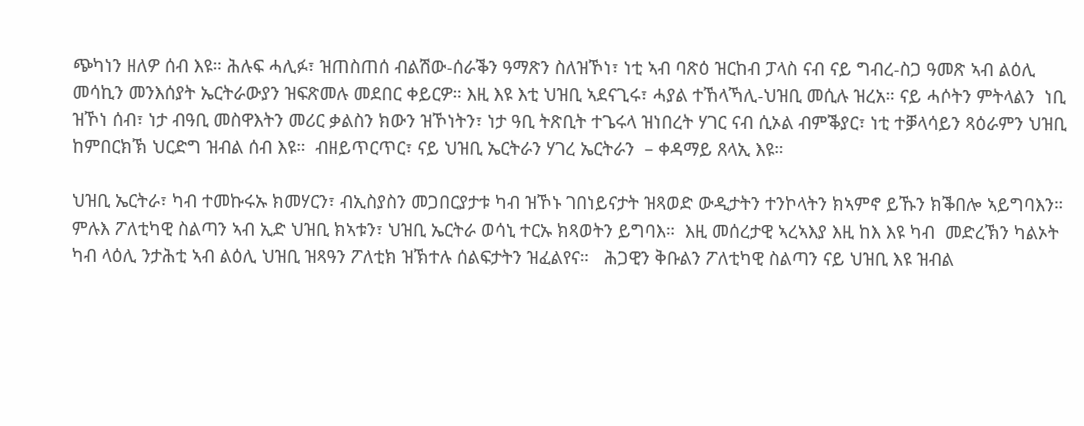ጭካነን ዘለዎ ሰብ እዩ። ሕሉፍ ሓሊፉ፣ ዝጠስጠሰ ብልሽው-ሰራቕን ዓማጽን ስለዝኾነ፣ ነቲ ኣብ ባጽዕ ዝርከብ ፓላስ ናብ ናይ ግብረ-ስጋ ዓመጽ ኣብ ልዕሊ መሳኪን መንእሰያት ኤርትራውያን ዝፍጽመሉ መደበር ቀይርዎ። እዚ እዩ እቲ ህዝቢ ኣደናጊሩ፣ ሓያል ተኸላኻሊ-ህዝቢ መሲሉ ዝረአ። ናይ ሓሶትን ምትላልን  ነቢ ዝኾነ ሰብ፣ ነታ ብዓቢ መስዋእትን መሪር ቃልስን ክውን ዝኾነትን፣ ነታ ዓቢ ትጽቢት ተጌሩላ ዝነበረት ሃገር ናብ ሲኦል ብምቕያር፣ ነቲ ተቓላሳይን ጻዕራምን ህዝቢ ከምበርክኽ ህርድግ ዝብል ሰብ እዩ።  ብዘይጥርጥር፣ ናይ ህዝቢ ኤርትራን ሃገረ ኤርትራን  – ቀዳማይ ጸላኢ እዩ።

ህዝቢ ኤርትራ፣ ካብ ተመኩሩኡ ክመሃርን፣ ብኢስያስን መጋበርያታቱ ካብ ዝኾኑ ገበነይናታት ዝጻወድ ውዲታትን ተንኮላትን ክኣምኖ ይኹን ክቕበሎ ኣይግባእን።  ምሉእ ፖለቲካዊ ስልጣን ኣብ ኢድ ህዝቢ ክኣቱን፣ ህዝቢ ኤርትራ ወሳኒ ተርኡ ክጻወትን ይግባእ።  እዚ መሰረታዊ ኣረኣእያ እዚ ከእ እዩ ካብ  መድረኽን ካልኦት ካብ ላዕሊ ንታሕቲ ኣብ ልዕሊ ህዝቢ ዝጻዓን ፖለቲክ ዝኽተሉ ሰልፍታትን ዝፈልየና።   ሕጋዊን ቅቡልን ፖለቲካዊ ስልጣን ናይ ህዝቢ እዩ ዝብል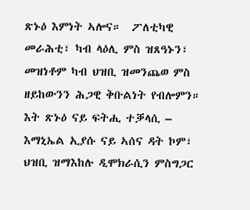ጽኑዕ እምነት ኣሎና።  ፖለቲካዊ መራሕቲ፣ ካብ ላዕሊ ምስ ዝጸዓኑን፣ መዝነቶም ካብ ህዝቢ ዝመንጨወ ምስ ዘይከውንን ሕጋዊ ቅቡልነት የብሎምን።  እት ጽኑዕ ናይ ፍትሒ ተቓላሲ – እማኒኤል ኢያሱ ናይ ኣሰና ዳት ኮም፣ ህዝቢ ዝማእከሉ ዲሞክራሲን ምስግጋር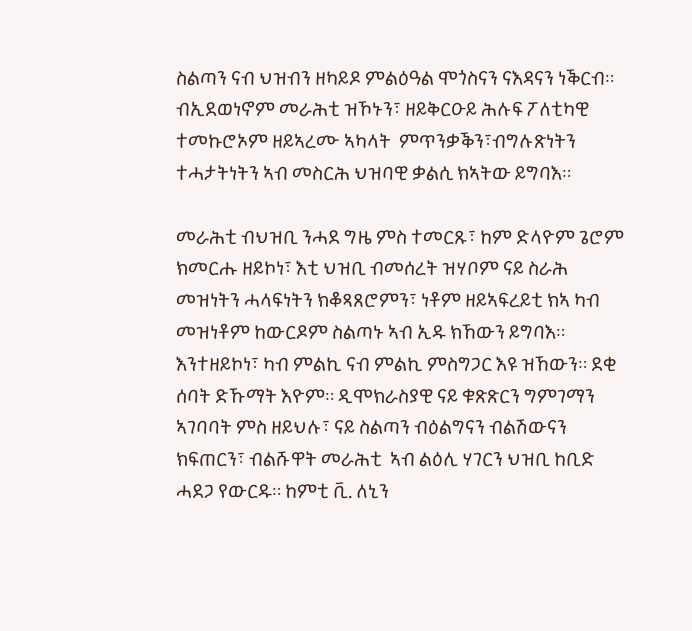ስልጣን ናብ ህዝብን ዘካይዶ ምልዕዓል ሞጎስናን ናእዳናን ነቕርብ። ብኢደወነኖም መራሕቲ ዝኾኑን፣ ዘይቅርዑይ ሕሉፍ ፖለቲካዊ ተመኩሮኦም ዘይኣረሙ ኣካላት  ምጥንቃቕን፣ብግሉጽነትን ተሓታትነትን ኣብ መስርሕ ህዝባዊ ቃልሲ ክኣትው ይግባእ።

መራሕቲ ብህዝቢ ንሓደ ግዜ ምስ ተመርጹ፣ ከም ድላዮም ጌሮም ክመርሑ ዘይኮነ፣ እቲ ህዝቢ ብመሰረት ዝሃቦም ናይ ስራሕ መዝነትን ሓላፍነትን ክቆጻጸሮምን፣ ነቶም ዘይኣፍረይቲ ክኣ ካብ መዝነቶም ከውርዶም ስልጣኑ ኣብ ኢዱ ክኸውን ይግባእ። እንተዘይኮነ፣ ካብ ምልኪ ናብ ምልኪ ምስግጋር እዩ ዝኸውን። ደቂ ሰባት ድኹማት እዮም። ዲሞክራስያዊ ናይ ቁጽጽርን ግምገማን ኣገባባት ምስ ዘይህሉ፣ ናይ ስልጣን ብዕልግናን ብልሽውናን ክፍጠርን፣ ብልሹዋት መራሕቲ  ኣብ ልዕሊ ሃገርን ህዝቢ ከቢድ ሓደጋ የውርዱ። ከምቲ ቪ. ለኒን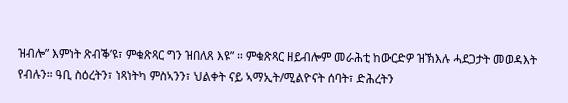ዝብሎ” እምነት ጽብቕ’ዩ፣ ምቁጽጻር ግን ዝበለጸ እዩ” ። ምቁጽጻር ዘይብሎም መራሕቲ ከውርድዎ ዝኽእሉ ሓደጋታት መወዳእት የብሉን። ዓቢ ስዕረትን፣ ነጻነትካ ምስኣንን፣ ህልቀት ናይ ኣማኢት/ሚልዮናት ሰባት፣ ድሕረትን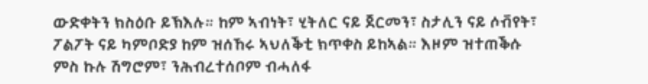ውድቀትን ክስዕቡ ይኽእሉ። ከም ኣብነት፣ ሂትለር ናይ ጀርመን፣ ስታሊን ናይ ሶቭየት፣ ፖልፖት ናይ ካምቦድያ ከም ዝሰኸሩ ኣህለቕቲ ክጥቀስ ይከኣል። እዞም ዝተጠቕሱ ምስ ኩሉ ሽግሮም፣ ንሕብረተሰቦም ብሓለፋ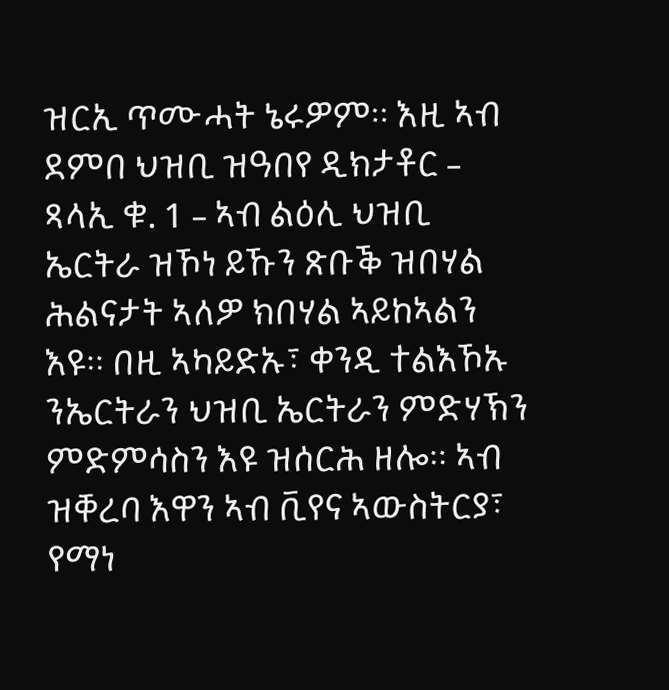ዝርኢ ጥሙሓት ኔሩዎም። እዚ ኣብ ደምበ ህዝቢ ዝዓበየ ዲክታቶር – ጻላኢ ቁ. 1 – ኣብ ልዕሊ ህዝቢ ኤርትራ ዝኾነ ይኹን ጽቡቕ ዝበሃል ሕልናታት ኣለዎ ክበሃል ኣይከኣልን እዩ። በዚ ኣካይድኡ፣ ቀንዲ ተልእኾኡ ንኤርትራን ህዝቢ ኤርትራን ምድሃኽን ምድምሳስን እዩ ዝሰርሕ ዘሎ። ኣብ ዝቐረባ እዋን ኣብ ቪየና ኣውስትርያ፣ የማነ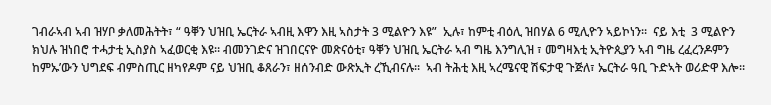ገብራኣብ ኣብ ዝሃቦ ቃለመሕትት፣ “ ዓቐን ህዝቢ ኤርትራ ኣብዚ እዋን እዚ ኣስታት 3 ሚልዮን እዩ”  ኢሉ፣ ከምቲ ብዕሊ ዝበሃል 6 ሚሊዮን ኣይኮነን።  ናይ እቲ  3 ሚልዮን ክህሉ ዝነበሮ ተሓታቲ ኢስያስ ኣፈወርቂ እዩ። ብመንገድና ዝገበርናዮ መጽናዕቲ፣ ዓቐን ህዝቢ ኤርትራ ኣብ ግዜ እንግሊዝ ፣ መግዛእቲ ኢትዮጲያን ኣብ ግዜ ረፈረንዶምን ከምኡ’ውን ህግደፍ ብምስጢር ዘካየዶም ናይ ህዝቢ ቆጸራን፣ ዘሰንብድ ውጽኢት ረኺብናሉ።  ኣብ ትሕቲ እዚ ኣረሜናዊ ሽፍታዊ ጉጅለ፣ ኤርትራ ዓቢ ጉድኣት ወሪድዋ እሎ።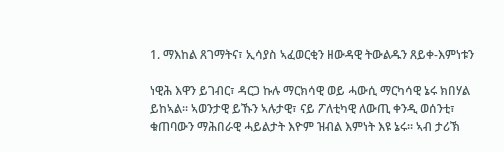1. ማእከል ጸገማትና፣ ኢሳያስ ኣፈወርቂን ዘውዳዊ ትውልዱን ጸይቀ-እምነቱን

ነዊሕ እዋን ይገብር፣ ዳርጋ ኩሉ ማርክሳዊ ወይ ሓውሲ ማርካሳዊ ኔሩ ክበሃል ይከኣል። ኣወንታዊ ይኹን ኣሉታዊ፣ ናይ ፖለቲካዊ ለውጢ ቀንዲ ወሰንቲ፣ ቁጠባውን ማሕበራዊ ሓይልታት እዮም ዝብል እምነት እዩ ኔሩ። ኣብ ታሪኽ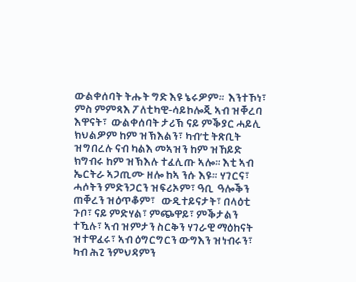ውልቀሰባት ትሑት ግድ እዩ ኔሩዎም።  እንተኾነ፣ ምስ ምምጻእ ፖለቲካዊ-ሳይኮሎጂ ኣብ ዝቐረባ እዋናት፣  ውልቀሰባት ታሪኽ ናይ ምቕያር ሓይሊ ክህልዎም ከም ዝኽእልን፣ ካብ’ቲ ትጽቢት ዝግበረሉ ናብ ካልእ መኣዝን ከም ዝኸይድ ክግብሩ ከም ዝኽእሉ ተፈሊጡ ኣሎ። እቲ ኣብ ኤርትራ ኣጋጢሙ ዘሎ ከኣ ንሱ እዩ። ሃገርና፣  ሓሶትን ምድንጋርን ዝፍሪኦም፣ ዓቢ  ዓሎቕን ጠቐረን ዝዕጥቆም፣   ውዲተይናታት፣ በላዕቲ ጉቦ፣ ናይ ምድሃል፣ ምጭዋይ፣ ምቕታልን ተዃሉ፣ ኣብ ዝምታን ስርቅን ሃገራዊ ማዕከናት ዝተዋፈሩ፣ ኣብ ዕግርግርን ውግእን ዝነብሩን፣ ካብ ሕጊ ንምህዳምን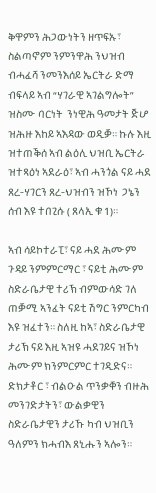ቅዋምን ሕጋውነትን ዘጥፍኡ፣ ስልጣኖም ንምንዋሕ ንህዝብ ብሓፈሻ ንመንእሰይ ኤርትራ ድማ ብፍላይ ኣብ “ሃገራዊ ኣገልግሎት” ዝስሙ ባርነት  ንነዊሕ ዓመታት ጅሆ ዝሕዙ እከይ ኣእዳው ወዲቓ። ኩሉ እዚ ዝተጠቕሰ ኣብ ልዕሊ ህዝቢ ኤርትራ ዝተጻዕነ ኣደራዕ፣ ኣብ ሓንጎል ናይ ሓደ ጸረ-ሃገርን ጸረ-ህዝብን ዝኾነ  ጋኔን  ሰብ እዩ ተበጊሱ ( ጸላኢ ቁ 1)።

ኣብ ሳይኮተራፒ፣ ናይ ሓደ ሕሙም ጉዳይ ንምምርማር ፣ ናይቲ ሕሙም ስድራቤታዊ ተሪኽ ብምውሳድ ገለ ጠቓሚ ኣንፈት ናይቲ ሽግር ንምርካብ እዩ ዝፈተን። ስለዚ ከኣ፣ ስድራቤታዊ ታሪኽ ናይ እዚ ኣዝዩ ሓደገይና ዝኾነ ሕሙም ክንምርምር ተገዲድና። ድክታቶር ፣ ብልዑል ጥንቃቐን ብዙሕ መንገድታትን፣ ውልቃዊን ስድራቤታዊን ታሪኹ ካብ ህዝቢን ዓለምን ክሓብእ ጸኒሑን ኣሎን።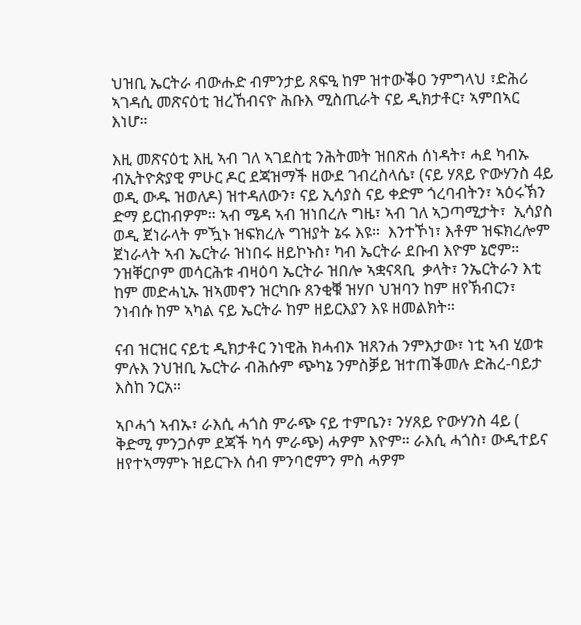ህዝቢ ኤርትራ ብውሑድ ብምንታይ ጸፍዒ ከም ዝተውቕዐ ንምግላህ ፣ድሕሪ ኣገዳሲ መጽናዕቲ ዝረኸብናዮ ሕቡእ ሚስጢራት ናይ ዲክታቶር፣ ኣምበኣር እነሆ።

እዚ መጽናዕቲ እዚ ኣብ ገለ ኣገደስቲ ንሕትመት ዝበጽሐ ሰነዳት፣ ሓደ ካብኡ ብኢትዮጵያዊ ምሁር ዶር ደጃዝማች ዘውደ ገብረስላሴ፣ (ናይ ሃጸይ ዮውሃንስ 4ይ ወዲ ውዱ ዝወለዶ) ዝተዳለውን፣ ናይ ኢሳያስ ናይ ቀድም ጎረባብትን፣ ኣዕሩኽን ድማ ይርከብዎም። ኣብ ሜዳ ኣብ ዝነበረሉ ግዜ፣ ኣብ ገለ ኣጋጣሚታት፣  ኢሳያስ ወዲ ጀነራላት ምዃኑ ዝፍክረሉ ግዝያት ኔሩ እዩ።  እንተኾነ፣ እቶም ዝፍክረሎም ጀነራላት ኣብ ኤርትራ ዝነበሩ ዘይኮኑስ፣ ካብ ኤርትራ ደቡብ እዮም ኔሮም። ንዝቐርቦም መሳርሕቱ ብዛዕባ ኤርትራ ዝበሎ ኣቋናጻቢ  ቃላት፣ ንኤርትራን እቲ ከም መድሓኒኡ ዝኣመኖን ዝርካቡ ጸንቂቑ ዝሃቦ ህዝባን ከም ዘየኽብርን፣ ንነብሱ ከም ኣካል ናይ ኤርትራ ከም ዘይርእያን እዩ ዘመልክት።

ናብ ዝርዝር ናይቲ ዲክታቶር ንነዊሕ ክሓብኦ ዝጸንሐ ንምእታው፣ ነቲ ኣብ ሂወቱ ምሉእ ንህዝቢ ኤርትራ ብሕሱም ጭካኔ ንምስቓይ ዝተጠቕመሉ ድሕረ-ባይታ እስከ ንርአ።

ኣቦሓጎ ኣብኡ፣ ራእሲ ሓጎስ ምራጭ ናይ ተምቤን፣ ንሃጸይ ዮውሃንስ 4ይ ( ቅድሚ ምንጋሶም ደጃች ካሳ ምራጭ) ሓዎም እዮም። ራእሲ ሓጎስ፣ ውዲተይና ዘየተኣማምኑ ዝይርጉእ ሰብ ምንባሮምን ምስ ሓዎም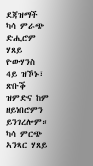ደጃዝማች ካሳ ምራጭ ድሒሮም ሃጸይ ዮውሃንስ 4ይ ዝኾኑ፣ ጽቡቕ ዝምድና ከም ዘይነበሮምን ይንገረሎም።  ካሳ ምርጭ  ኣንጻር ሃጸይ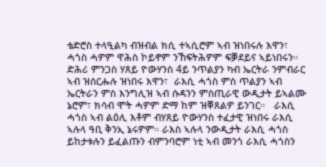ቴድሮስ ተላዒልካ ብዝብል ክሲ ተኣሲሮም ኣብ ዝነበሩሉ እዋን፣  ሓጎስ ሓዎም ዋሕስ ኮይኖም ንኸፍትሕዎም ፍቓደይና ኣይነበሩን።  ድሕሪ ምንጋስ ሃጸይ ዮውሃንስ 4ይ ንጥልያን ካብ ኤርትራ ንምብራር ኣብ ዝሰርሑሉ ዝነበሩ እዋን፣  ራእሲ ሓጎስ ምስ ጥልያን ኣብ ኤርትራን ምስ እንግሊዝ ኣብ ሱዳንን ምስጢራዊ ውዲታት ይኣልሙ ኔሮም፣ ክሳብ ሞት ሓዎም ድማ ከም ዝቐጸልዎ ይንገር።   ራእሲ ሓጎስ ኣብ ልዕሊ እቶም ብሃጸይ ዮውሃንስ ተፈታዊ ዝነበሩ ራእሲ ኣሉላ ዓቢ ቅንኢ ኔሩዎም። ራእስ ኣሉላ ንውዲታት ራእሲ ሓጎስ ይከታቱሉን ይፈልጡን ብምንባሮም ነቲ ኣብ መንጎ ራእሲ ሓጎስን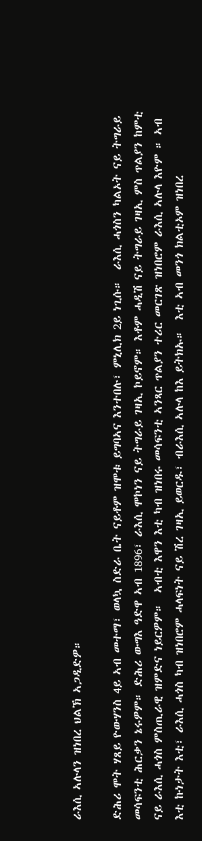ራእሲ ኣሉላን ዝነበረ ህልኽ ኣጋዲድዎ።

ድሕሪ ሞት ሃጸይ ዮውሃንስ 4ይ ኣብ መተማ፣ ወላኳ ስድራ ቤት ናይቶም ዝሞቱ ይግባኣና እንተበሉ፣ ምኒሊክ 2ይ ነጊሱ።  ራእሲ ሓጎስን ካልኦት ናይ ትግራይ መሳፍንቲ ሕርቃን ኔሩዎም። ድሕሪ ውግእ ዓድዋ ኣብ 1896፣ ራእሲ ሞኮነን ናይ ትግራይ ገዛኢ ኮይኖም። እቶም ሓዲሽ ናይ ትግራይ ገዛኢ ምስ ጥልያን ከምቲ ናይ ራእሲ ሓጎስ ምስጢራዊ ዝምድና ነይርዎም።  ኣብቲ እዋን እቲ ካብ ዝነበሩ መሳፍንቲ ኣንጻር ጥልያን ተሪር መርገጽ ዝነበሮም ራእሲ ኣሉላ እዮም ። ኣብ እቲ ኩነታት እቲ፣ ራእሲ ሓጎስ ካብ ዝነበሮም ሓላፍነት ናይ ሽረ ገዛኢ ይወርዱ፣ ብራእሲ ኣሉላ ከእ ይትክኡ።  እቲ ኣብ መንጎ ክልቲኦም ዝነበረ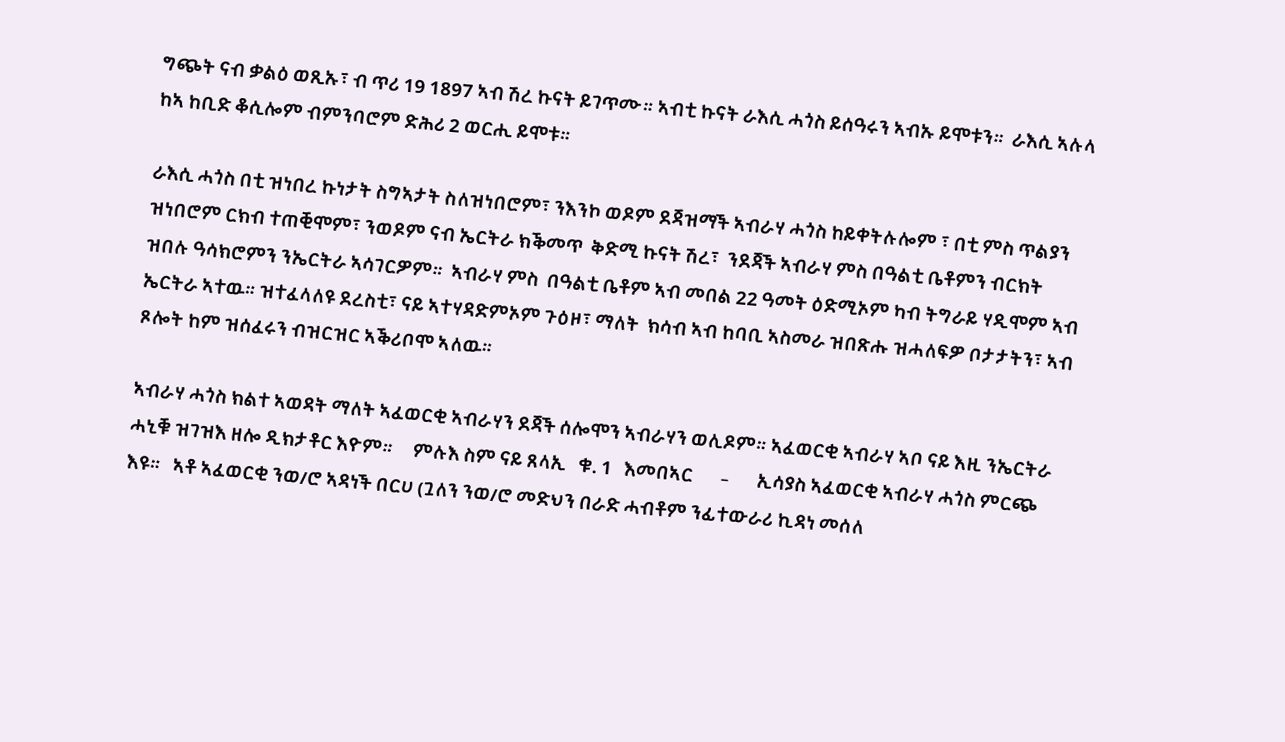ግጭት ናብ ቃልዕ ወጺኡ፣ ብ ጥሪ 19 1897 ኣብ ሽረ ኩናት ይገጥሙ። ኣብቲ ኩናት ራእሲ ሓጎስ ይሰዓሩን ኣብኡ ይሞቱን።  ራእሲ ኣሉላ ከኣ ከቢድ ቆሲሎም ብምንባሮም ድሕሪ 2 ወርሒ ይሞቱ።

ራእሲ ሓጎስ በቲ ዝነበረ ኩነታት ስግኣታት ስለዝነበሮም፣ ንእንኮ ወዶም ደጃዝማች ኣብራሃ ሓጎስ ከይቀትሉሎም ፣ በቲ ምስ ጥልያን ዝነበሮም ርክብ ተጠቒሞም፣ ንወዶም ናብ ኤርትራ ክቕመጥ  ቅድሚ ኩናት ሽረ፣  ንደጃች ኣብራሃ ምስ በዓልቲ ቤቶምን ብርክት ዝበሉ ዓሳክሮምን ንኤርትራ ኣሳገርዎም።  ኣብራሃ ምስ  በዓልቲ ቤቶም ኣብ መበል 22 ዓመት ዕድሚኦም ካብ ትግራይ ሃዲሞም ኣብ ኤርትራ ኣተዉ። ዝተፈላለዩ ደረስቲ፣ ናይ ኣተሃዳድምኦም ጉዕዞ፣ ማለት  ክሳብ ኣብ ከባቢ ኣስመራ ዝበጽሑ ዝሓለፍዎ ቦታታትን፣ ኣብ ጾሎት ከም ዝሰፈሩን ብዝርዝር ኣቕሪቦሞ ኣለዉ።

ኣብራሃ ሓጎስ ክልተ ኣወዳት ማለት ኣፈወርቂ ኣብራሃን ደጃች ሰሎሞን ኣብራሃን ወሊዶም። ኣፈወርቂ ኣብራሃ ኣቦ ናይ እዚ ንኤርትራ ሓኒቑ ዝገዝእ ዘሎ ዲክታቶር እዮም።     ምሉእ ስም ናይ ጸላኢ   ቁ. 1   እመበኣር       –       ኢሳያስ ኣፈወርቂ ኣብራሃ ሓጎስ ምርጭ እዩ።   ኣቶ ኣፈወርቂ ንወ/ሮ ኣዳነች በርሀ (ጓለን ንወ/ሮ መድህን በራድ ሓብቶም ንፊተውራሪ ኪዳነ መሰለ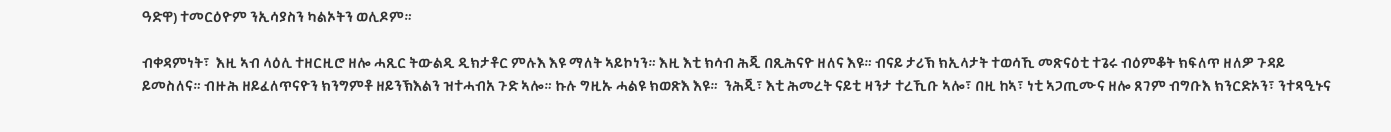ዓድዋ) ተመርዕዮም ንኢሳያስን ካልኦትን ወሊዶም።

ብቀዳምነት፣  እዚ ኣብ ላዕሊ ተዘርዚሮ ዘሎ ሓጺር ትውልዲ ዲክታቶር ምሉእ እዩ ማለት ኣይኮነን። እዚ እቲ ክሳብ ሕጂ በጺሕናዮ ዘለና እዩ። ብናይ ታሪኽ ክኢላታት ተወሳኺ መጽናዕቲ ተጌሩ ብዕምቆት ክፍለጥ ዘለዎ ጉዳይ ይመስለና። ብዙሕ ዘይፈለጥናዮን ክንግምቶ ዘይንኽእልን ዝተሓብአ ጉድ ኣሎ። ኩሉ ግዚኡ ሓልዩ ክወጽእ እዩ።  ንሕጂ፣ እቲ ሕመረት ናይቲ ዛንታ ተረኺቡ ኣሎ፣ በዚ ከኣ፣ ነቲ ኣጋጢሙና ዘሎ ጸገም ብግቡእ ክንርድኦን፣ ንተጻዒኑና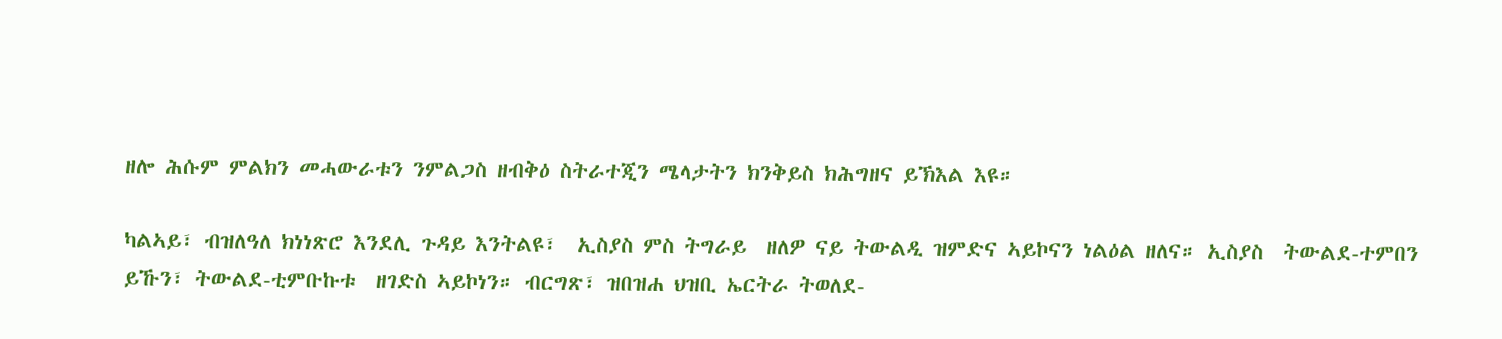ዘሎ ሕሱም ምልክን መሓውራቱን ንምልጋስ ዘብቅዕ ስትራተጂን ሜላታትን ክንቅይስ ክሕግዘና ይኽእል እዩ።

ካልኣይ፣ ብዝለዓለ ክነነጽሮ እንደሊ ጉዳይ እንትልዩ፣  ኢስያስ ምስ ትግራይ  ዘለዎ ናይ ትውልዲ ዝምድና ኣይኮናን ነልዕል ዘለና። ኢስያስ  ትውልደ-ተምበን ይኹን፣ ትውልደ-ቲምቡኩቱ  ዘገድስ ኣይኮነን። ብርግጽ፣ ዝበዝሐ ህዝቢ ኤርትራ ትወለደ-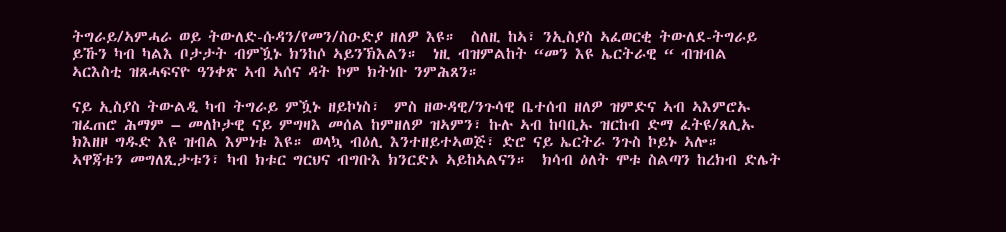ትግራይ/ኣምሓራ ወይ ትውለድ-ሱዳን/የመን/ስዑድያ ዘለዎ እዩ።  ስለዚ ከኣ፣ ንኢስያስ ኣፈወርቂ ትውለደ-ትግራይ ይኹን ካብ ካልእ ቦታታት ብምዃኑ ክንከሶ ኣይንኽእልን።  ነዚ ብዝምልከት “መን እዩ ኤርትራዊ “ ብዝብል ኣርእስቲ ዝጸሓፍናዮ ዓንቀጽ ኣብ ኣሰና ዳት ኮም ክትነቡ ንምሕጸን።

ናይ ኢስያስ ትውልዲ ካብ ትግራይ ምዃኑ ዘይኮነስ፣  ምስ ዘውዳዊ/ንጉሳዊ ቤተሰብ ዘለዎ ዝምድና ኣብ ኣእምሮኡ ዝፈጠሮ ሕማም – መለኮታዊ ናይ ምግዛእ መሰል ከምዘለዎ ዝኣምን፣ ኩሉ ኣብ ከባቢኡ ዝርከብ ድማ ፈትዩ/ጸሊኡ ክእዘዞ ግዱድ እዩ ዝብል እምነቱ እዩ። ወላኳ ብዕሊ እንተዘይተኣወጅ፣ ድሮ ናይ ኤርትራ ንጉስ ኮይኑ ኣሎ።  ኣዋጃቱን መግለጺታቱን፣ ካብ ክቱር ግርህና ብግቡእ ክንርድኦ ኣይከኣልናን።  ክሳብ ዕለት ሞቱ ስልጣን ከረክብ ድሌት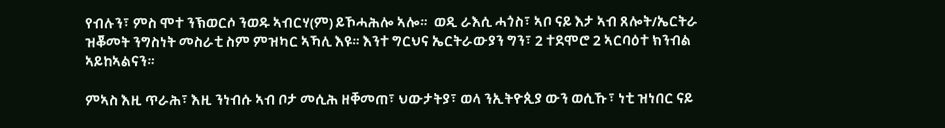የብሉን፣ ምስ ሞተ ንኽወርሶ ንወዱ ኣብርሃ(ም) ይኾሓሕሎ ኣሎ።  ወዲ ራእሲ ሓጎስ፣ ኣቦ ናይ እታ ኣብ ጸሎት/ኤርትራ ዝቖመት ንግስነት መስራቲ ስም ምዝካር ኣኻሊ እዩ። እንተ ግርህና ኤርትራውያን ግን፣ 2 ተደሞሮ 2 ኣርባዕተ ክንብል ኣይከኣልናን።

ምኣስ እዚ ጥራሕ፣ እዚ ንነብሱ ኣብ ቦታ መሲሕ ዘቐመጠ፣ ህውታትያ፣ ወላ ንኢትዮጲያ ውን ወሲኹ፣ ነቲ ዝነበር ናይ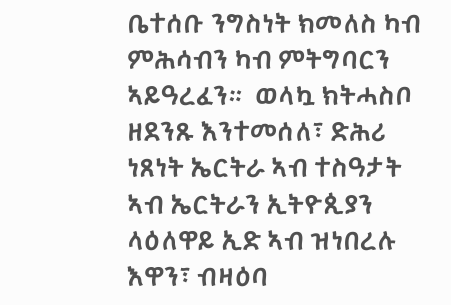ቤተሰቡ ንግስነት ክመለስ ካብ ምሕሳብን ካብ ምትግባርን ኣይዓረፈን።  ወላኳ ክትሓስቦ ዘደንጹ እንተመሰለ፣ ድሕሪ ነጸነት ኤርትራ ኣብ ተስዓታት ኣብ ኤርትራን ኢትዮጲያን ላዕለዋይ ኢድ ኣብ ዝነበረሉ እዋን፣ ብዛዕባ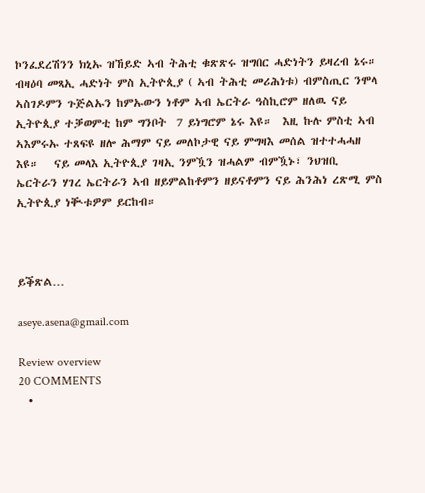ኮንፈደረሽንን ክኒኡ ዝኸይድ ኣብ ትሕቲ ቁጽጽሩ ዝግበር ሓድነትን ይዛረብ ኔሩ።  ብዛዕባ መጻኢ ሓድነት ምስ ኢትዮጲያ ( ኣብ ትሕቲ መሪሕነቱ) ብምስጢር ንሞላ ኣስገዶምን ጉጅልኡን ከምኡውን ነቶም ኣብ ኤርትራ ዓስኪሮም ዘለዉ ናይ ኢትዮጲያ ተቓወምቲ ከም ግንቦት  7 ይነግሮም ኔሩ እዩ።  እዚ ኩሉ ምስቲ ኣብ ኣእምሩኡ ተጸፍዩ ዘሎ ሕማም ናይ መለኮታዊ ናይ ምግዛእ መሰል ዝተተሓሓዘ እዩ።   ናይ መላእ ኢትዮጲያ ገዛኢ ንምዃን ዝሓልም ብምዃኑ፣ ንህዝቢ ኤርትራን ሃገረ ኤርትራን ኣብ ዘይምልከቶምን ዘይናቶምን ናይ ሕንሕነ ረጽሚ ምስ ኢትዮጲያ ነቚቱዎም ይርከብ።



ይቕጽል…

aseye.asena@gmail.com

Review overview
20 COMMENTS
  •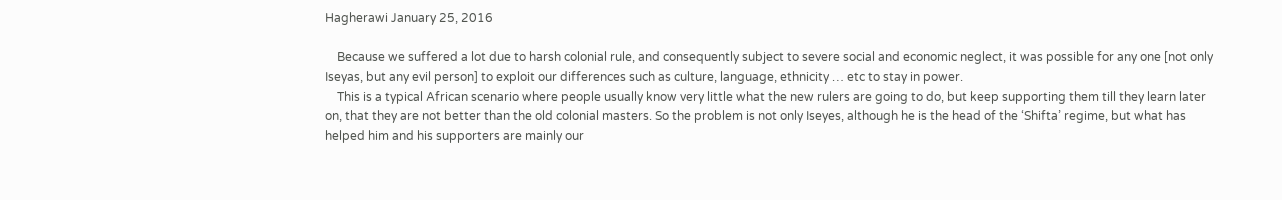Hagherawi January 25, 2016

    Because we suffered a lot due to harsh colonial rule, and consequently subject to severe social and economic neglect, it was possible for any one [not only Iseyas, but any evil person] to exploit our differences such as culture, language, ethnicity … etc to stay in power.
    This is a typical African scenario where people usually know very little what the new rulers are going to do, but keep supporting them till they learn later on, that they are not better than the old colonial masters. So the problem is not only Iseyes, although he is the head of the ‘Shifta’ regime, but what has helped him and his supporters are mainly our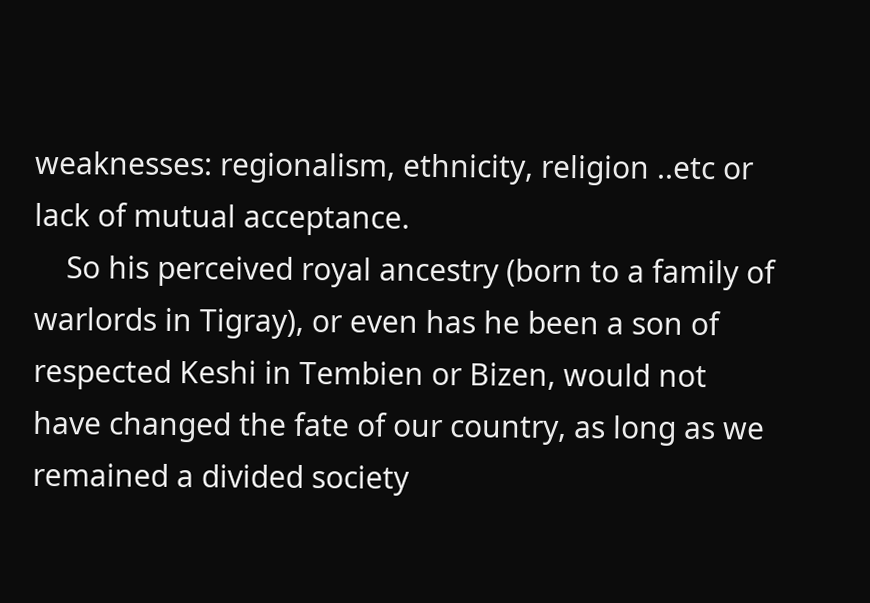weaknesses: regionalism, ethnicity, religion ..etc or lack of mutual acceptance.
    So his perceived royal ancestry (born to a family of warlords in Tigray), or even has he been a son of respected Keshi in Tembien or Bizen, would not have changed the fate of our country, as long as we remained a divided society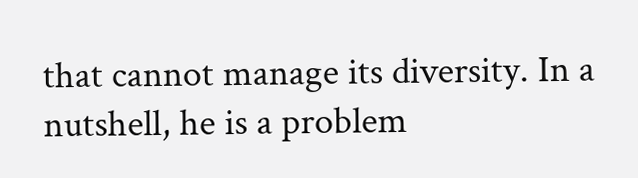that cannot manage its diversity. In a nutshell, he is a problem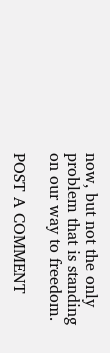now, but not the only problem that is standing on our way to freedom.

POST A COMMENT